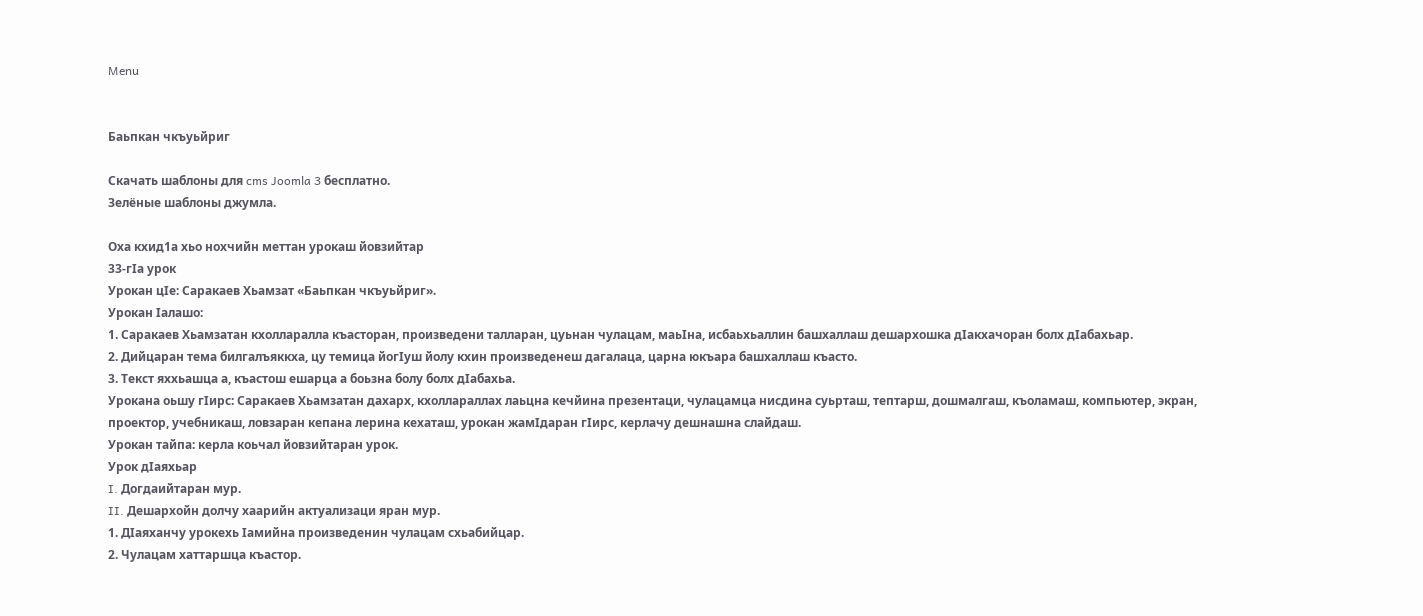Menu


Баьпкан чкъуьйриг

Скачать шаблоны для cms Joomla 3 бесплатно.
Зелёные шаблоны джумла.

Оха кхид1а хьо нохчийн меттан урокаш йовзийтар
33-гIа урок
Урокан цIе: Саракаев Хьамзат «Баьпкан чкъуьйриг».
Урокан Iалашо:
1. Саракаев Хьамзатан кхолларалла къасторан, произведени талларан, цуьнан чулацам, маьIна, исбаьхьаллин башхаллаш дешархошка дIакхачоран болх дIабахьар.
2. Дийцаран тема билгалъяккха, цу темица йогIуш йолу кхин произведенеш дагалаца, царна юкъара башхаллаш къасто.
3. Текст яххьашца а, къастош ешарца а боьзна болу болх дIабахьа.
Урокана оьшу гIирс: Саракаев Хьамзатан дахарх, кхоллараллах лаьцна кечйина презентаци, чулацамца нисдина суьрташ, тептарш, дошмалгаш, къоламаш, компьютер, экран, проектор, учебникаш, ловзаран кепана лерина кехаташ, урокан жамIдаран гIирс, керлачу дешнашна слайдаш.
Урокан тайпа: керла коьчал йовзийтаран урок.
Урок дIаяхьар
I. Догдаийтаран мур.
II. Дешархойн долчу хаарийн актуализаци яран мур.
1. ДIаяханчу урокехь Iамийна произведенин чулацам схьабийцар.
2. Чулацам хаттаршца къастор.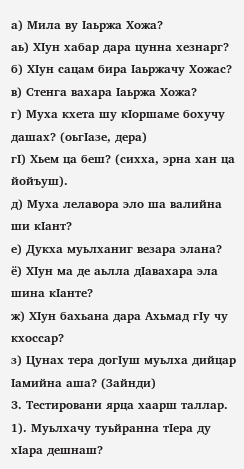а) Мила ву Iаьржа Хожа?
аь) ХIун хабар дара цунна хезнарг?
б) ХIун сацам бира Iаьржачу Хожас?
в) Стенга вахара Iаьржа Хожа?
г) Муха кхета шу кIоршаме бохучу дашах? (оьгIазе, дера)
гI) Хьем ца беш? (сихха, эрна хан ца йойъуш).
д) Муха лелавора эло ша валийна ши кIант?
е) Дукха муьлханиг везара элана?
ё) ХIун ма де аьлла дIавахара эла шина кIанте?
ж) ХIун бахьана дара Ахьмад гIу чу кхоссар?
з) Цунах тера догIуш муьлха дийцар Iамийна аша? (Зайнди)
3. Тестировани ярца хаарш таллар.
1). Муьлхачу туьйранна тIера ду хIара дешнаш?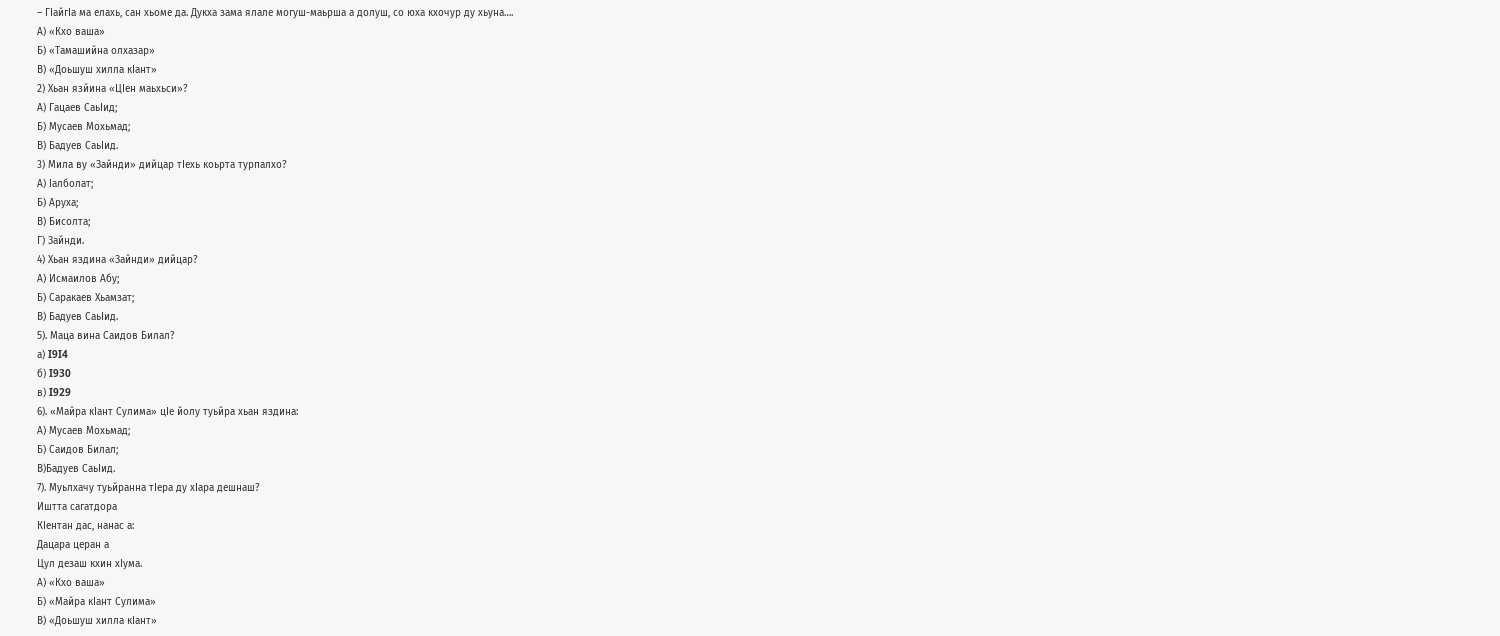– ГIайгIа ма елахь, сан хьоме да. Дукха зама ялале могуш-маьрша а долуш, со юха кхочур ду хьуна….
А) «Кхо ваша»
Б) «Тамашийна олхазар»
В) «Доьшуш хилла кIант»
2) Хьан язйина «ЦIен маьхьси»?
А) Гацаев СаьIид;
Б) Мусаев Мохьмад;
В) Бадуев СаьIид.
3) Мила ву «Зайнди» дийцар тIехь коьрта турпалхо?
А) Iалболат;
Б) Аруха;
В) Бисолта;
Г) Зайнди.
4) Хьан яздина «Зайнди» дийцар?
А) Исмаилов Абу;
Б) Саракаев Хьамзат;
В) Бадуев СаьIид.
5). Маца вина Саидов Билал?
а) I9I4
б) I930
в) I929
6). «Майра кIант Сулима» цIе йолу туьйра хьан яздина:
А) Мусаев Мохьмад;
Б) Саидов Билал;
В)Бадуев СаьIид.
7). Муьлхачу туьйранна тIера ду хIара дешнаш?
Иштта сагатдора
КIентан дас, нанас а:
Дацара церан а
Цул дезаш кхин хIума.
А) «Кхо ваша»
Б) «Майра кIант Сулима»
В) «Доьшуш хилла кIант»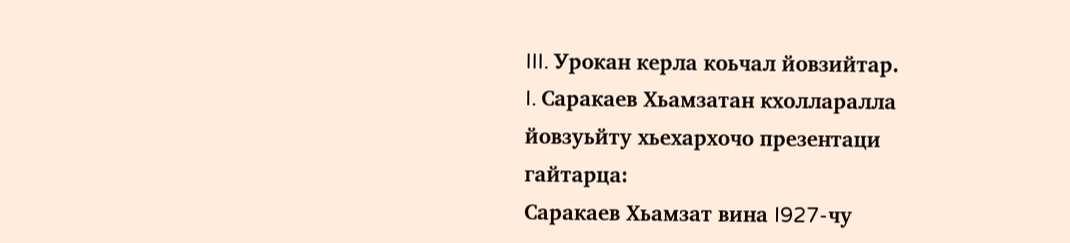III. Урокан керла коьчал йовзийтар.
I. Саракаев Хьамзатан кхолларалла йовзуьйту хьехархочо презентаци гайтарца:
Саракаев Хьамзат вина I927-чу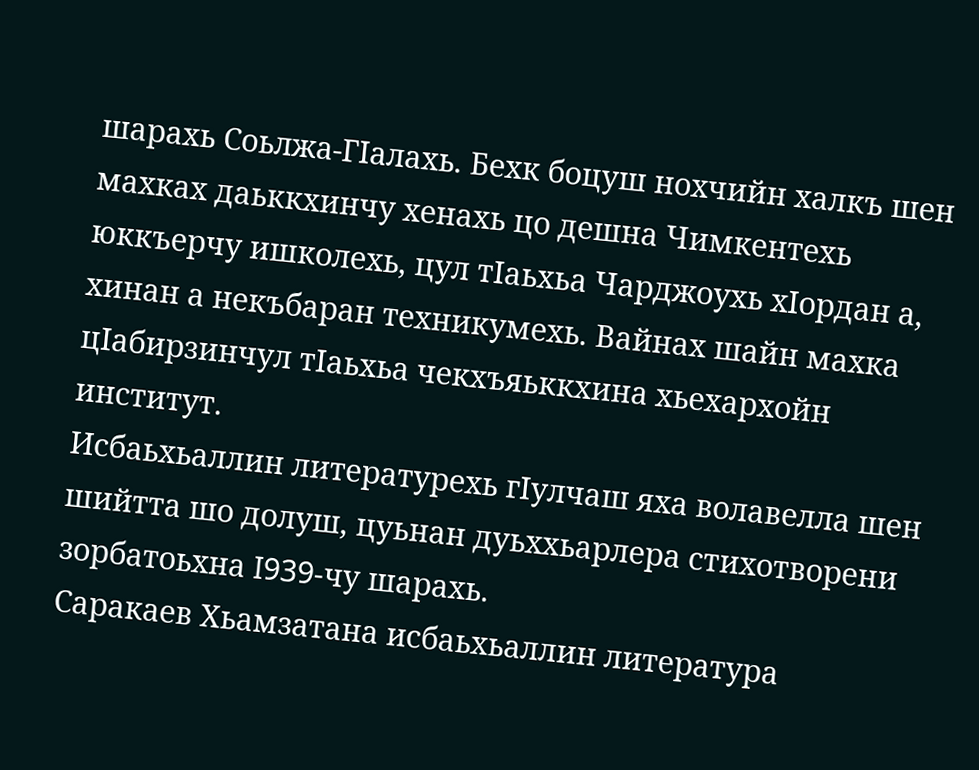шарахь Соьлжа-ГIалахь. Бехк боцуш нохчийн халкъ шен махках даьккхинчу хенахь цо дешна Чимкентехь юккъерчу ишколехь, цул тIаьхьа Чарджоухь хIордан а, хинан а некъбаран техникумехь. Вайнах шайн махка цIабирзинчул тIаьхьа чекхъяьккхина хьехархойн институт.
Исбаьхьаллин литературехь гIулчаш яха волавелла шен шийтта шо долуш, цуьнан дуьххьарлера стихотворени зорбатоьхна I939-чу шарахь.
Саракаев Хьамзатана исбаьхьаллин литература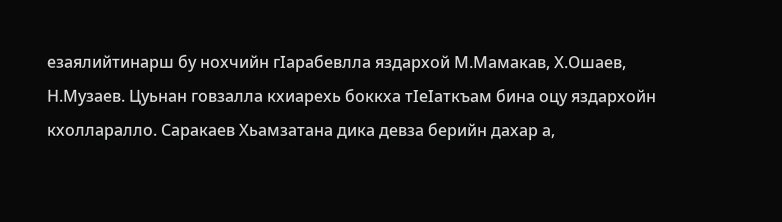езаялийтинарш бу нохчийн гIарабевлла яздархой М.Мамакав, Х.Ошаев, Н.Музаев. Цуьнан говзалла кхиарехь боккха тIеIаткъам бина оцу яздархойн кхолларалло. Саракаев Хьамзатана дика девза берийн дахар а,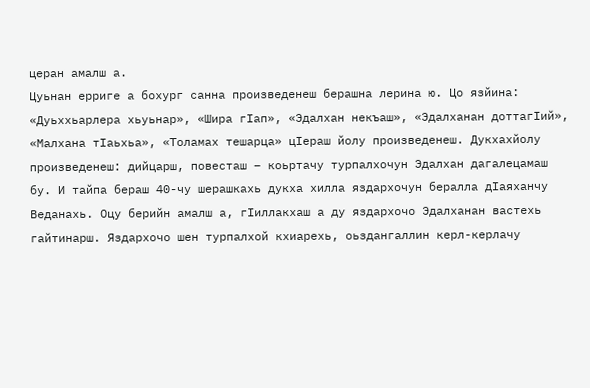церан амалш а.
Цуьнан ерриге а бохург санна произведенеш берашна лерина ю. Цо язйина: «Дуьххьарлера хьуьнар», «Шира гIап», «Эдалхан некъаш», «Эдалханан доттагIий», «Малхана тIаьхьа», «Толамах тешарца» цIераш йолу произведенеш. Дукхахйолу произведенеш: дийцарш, повесташ – коьртачу турпалхочун Эдалхан дагалецамаш бу. И тайпа бераш 40-чу шерашкахь дукха хилла яздархочун бералла дIаяханчу Веданахь. Оцу берийн амалш а, гIиллакхаш а ду яздархочо Эдалханан вастехь гайтинарш. Яздархочо шен турпалхой кхиарехь, оьздангаллин керл-керлачу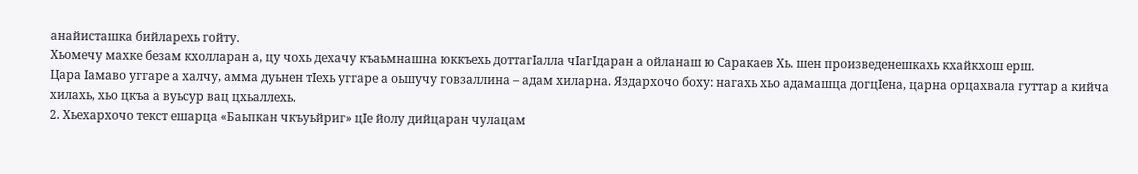анайисташка бийларехь гойту.
Хьомечу махке безам кхолларан а, цу чохь дехачу къаьмнашна юккъехь доттагIалла чIагIдаран а ойланаш ю Саракаев Хь. шен произведенешкахь кхайкхош ерш.
Цара Iамаво уггаре а халчу, амма дуьнен тIехь уггаре а оьшучу говзаллина – адам хиларна. Яздархочо боху: нагахь хьо адамашца догцIена, царна орцахвала гуттар а кийча хилахь, хьо цкъа а вуьсур вац цхьаллехь.
2. Хьехархочо текст ешарца «Баьпкан чкъуьйриг» цIе йолу дийцаран чулацам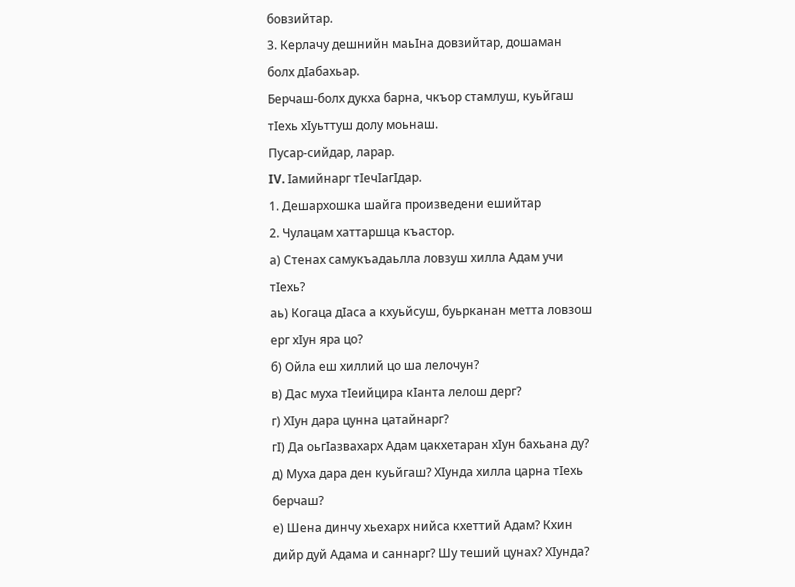бовзийтар.
3. Керлачу дешнийн маьIна довзийтар, дошаман болх дIабахьар.
Берчаш-болх дукха барна, чкъор стамлуш, куьйгаш тIехь хIуьттуш долу моьнаш.
Пусар-сийдар, ларар.
IV. Iамийнарг тIечIагIдар.
1. Дешархошка шайга произведени ешийтар
2. Чулацам хаттаршца къастор.
а) Стенах самукъадаьлла ловзуш хилла Адам учи тIехь?
аь) Когаца дIаса а кхуьйсуш, буьрканан метта ловзош ерг хIун яра цо?
б) Ойла еш хиллий цо ша лелочун?
в) Дас муха тIеийцира кIанта лелош дерг?
г) ХIун дара цунна цатайнарг?
гI) Да оьгIазвахарх Адам цакхетаран хIун бахьана ду?
д) Муха дара ден куьйгаш? ХIунда хилла царна тIехь берчаш?
е) Шена динчу хьехарх нийса кхеттий Адам? Кхин дийр дуй Адама и саннарг? Шу теший цунах? ХIунда?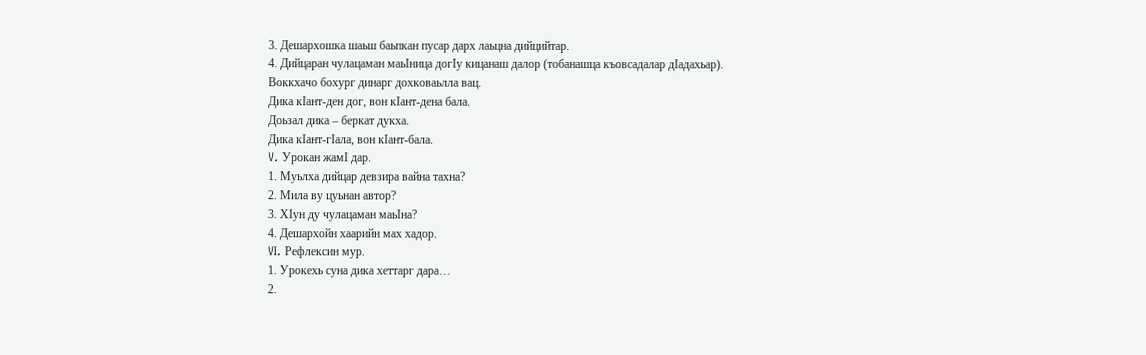3. Дешархошка шаьш баьпкан пусар дарх лаьцна дийцийтар.
4. Дийцаран чулацаман маьIница догIу кицанаш далор (тобанашца къовсадалар дIадахьар).
Воккхачо бохург динарг дохковаьлла вац.
Дика кIант-ден дог, вон кIант-дена бала.
Доьзал дика – беркат дукха.
Дика кIант-гIала, вон кIант-бала.
V. Урокан жамI дар.
1. Муьлха дийцар девзира вайна тахна?
2. Мила ву цуьнан автор?
3. ХIун ду чулацаман маьIна?
4. Дешархойн хаарийн мах хадор.
VI. Рефлексин мур.
1. Урокехь суна дика хеттарг дара…
2.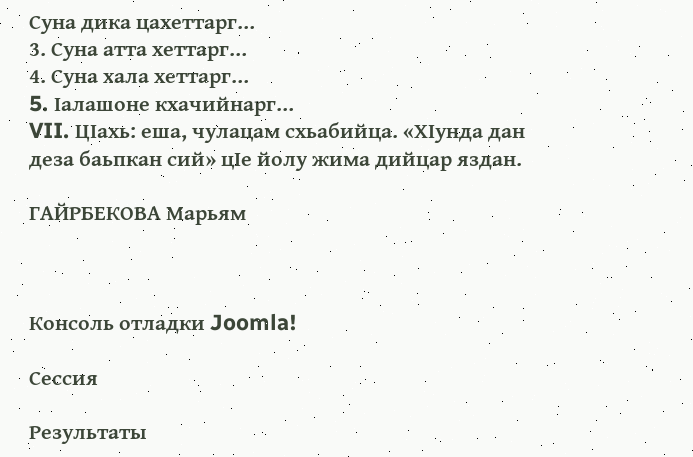Суна дика цахеттарг…
3. Суна атта хеттарг…
4. Суна хала хеттарг…
5. Iалашоне кхачийнарг…
VII. ЦIахь: еша, чулацам схьабийца. «ХIунда дан деза баьпкан сий» цIе йолу жима дийцар яздан.

ГАЙРБЕКОВА Марьям



Консоль отладки Joomla!

Сессия

Результаты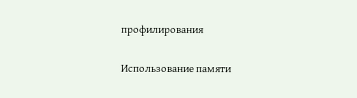профилирования

Использование памяти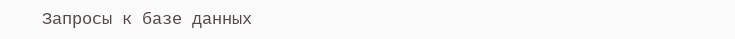Запросы к базе данных